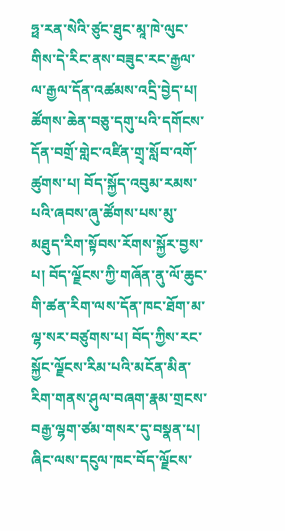ཧྥ་རན་སེའི་ཙུང་ཐུང་མཱ་ཁེ་ལུང་གིས་དེ་རིང་ནས་བཟུང་རང་རྒྱལ་ལ་རྒྱལ་དོན་འཚམས་འདྲི་བྱེད་པ། ཚོགས་ཆེན་བཅུ་དགུ་པའི་དགོངས་དོན་བགྲོ་གླེང་འཛིན་གྲྭ་སློབ་འགོ་ཚུགས་པ། བོད་སྐྱོད་འབུམ་རམས་པའི་ཞབས་ཞུ་ཚོགས་པས་མུ་མཐུད་རིག་སྟོབས་རོགས་སྐྱོར་བྱས་པ། བོད་ལྗོངས་ཀྱི་གཞོན་ནུ་ལོ་ཆུང་གི་ཚན་རིག་ལས་དོན་ཁང་ཐོག་མ་ལྷ་སར་བཙུགས་པ། བོད་ཀྱིས་རང་སྐྱོང་ལྗོངས་རིམ་པའི་མངོན་མིན་རིག་གནས་ཤུལ་བཞག་རྣམ་གྲངས་བརྒྱ་ལྷག་ཙམ་གསར་དུ་བསྣན་པ། ཞིང་ལས་དངུལ་ཁང་བོད་ལྗོངས་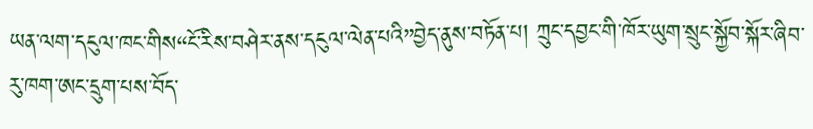ཡན་ལག་དངུལ་ཁང་གིས“ངོ་རིས་བཤེར་ནས་དངུལ་ལེན་པའི”བྱེད་ནུས་བཏོན་པ། ཀྲུང་དབྱང་གི་ཁོར་ཡུག་སྲུང་སྐྱོབ་སྐོར་ཞིབ་རུ་ཁག་ཨང་དྲུག་པས་བོད་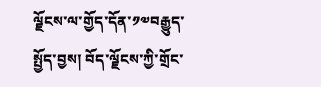ལྗོངས་ལ་གྱོད་དོན་༡༧བརྒྱུད་སྤྱོད་བྱས། བོད་ལྗོངས་ཀྱི་གྲོང་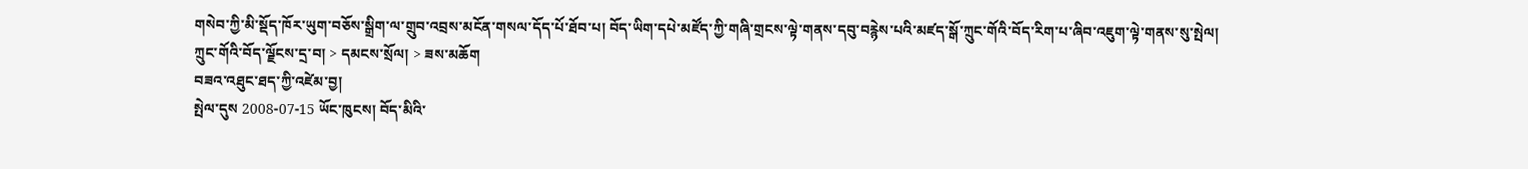གསེབ་ཀྱི་མི་སྡོད་ཁོར་ཡུག་བཅོས་སྒྲིག་ལ་གྲུབ་འབྲས་མངོན་གསལ་དོད་པོ་ཐོབ་པ། བོད་ཡིག་དཔེ་མཛོད་ཀྱི་གཞི་གྲངས་ལྟེ་གནས་དབུ་བརྙེས་པའི་མཛད་སྒོ་ཀྲུང་གོའི་བོད་རིག་པ་ཞིབ་འཇུག་ལྟེ་གནས་སུ་སྤེལ།
ཀྲུང་གོའི་བོད་ལྗོངས་དྲ་བ། > དམངས་སྲོལ། > ཟས་མཆོག
བཟའ་འཐུང་ཐད་ཀྱི་འཛེམ་བྱ།
སྤེལ་དུས 2008-07-15 ཡོང་ཁུངས། བོད་མིའི་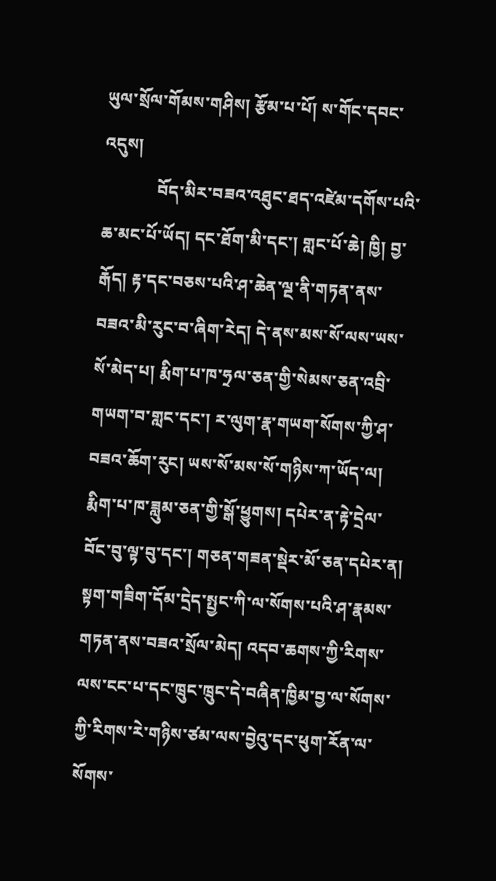ཡུལ་སྲོལ་གོམས་གཤིས། རྩོམ་པ་པོ། ས་གོང་དབང་འདུས།
             བོད་མིར་བཟའ་འཐུང་ཐད་འཛེམ་དགོས་པའི་ཆ་མང་པོ་ཡོད། དང་ཐོག་མི་དང་། གླང་པོ་ཆེ། ཁྱི། བྱ་རྒོད། རྟ་དང་བཅས་པའི་ཤ་ཆེན་ལྔ་ནི་གཏན་ནས་བཟའ་མི་རུང་བ་ཞིག་རེད། དེ་ནས་མས་སོ་ལས་ཡས་སོ་མེད་པ། རྨིག་པ་ཁ་ཧྲལ་ཅན་གྱི་སེམས་ཅན་འབྲི་གཡག་བ་གླང་དང་། ར་ལུག་རྣ་གཡག་སོགས་ཀྱི་ཤ་བཟའ་ཆོག་རུང། ཡས་སོ་མས་སོ་གཉིས་ཀ་ཡོད་ལ། རྨིག་པ་ཁ་ཟླུམ་ཅན་གྱི་སྒོ་ཕྱུགས། དཔེར་ན་རྟེ་དྲེལ་བོང་བུ་ལྟ་བུ་དང་། གཅན་གཟན་སྡེར་མོ་ཅན་དཔེར་ན། སྟག་གཟིག་དོམ་དྲེད་སྤྱང་ཀི་ལ་སོགས་པའི་ཤ་རྣམས་གཏན་ནས་བཟའ་སྲོལ་མེད། འདབ་ཆགས་ཀྱི་རིགས་ལས་ངང་པ་དང་ཁྲུང་ཁྲུང་དེ་བཞིན་ཁྱིམ་བྱ་ལ་སོགས་ཀྱི་རིགས་རེ་གཉིས་ཙམ་ལས་བྱེའུ་དང་ཕུག་རོན་ལ་སོགས་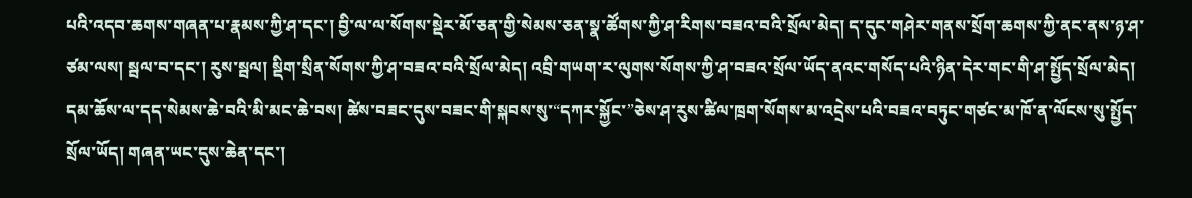པའི་འདབ་ཆགས་གཞན་པ་རྣམས་ཀྱི་ཤ་དང་། བྱི་ལ་ལ་སོགས་སྡེར་མོ་ཅན་གྱི་སེམས་ཅན་སྣ་ཚོགས་ཀྱི་ཤ་རིགས་བཟའ་བའི་སྲོལ་མེད། ད་དུང་གཤེར་གནས་སྲོག་ཆགས་ཀྱི་ནང་ནས་ཉ་ཤ་ཙམ་ལས། སྦལ་བ་དང་། རུས་སྦལ། སྡིག་སྲིན་སོགས་ཀྱི་ཤ་བཟའ་བའི་སྲོལ་མེད། འབྲི་གཡག་ར་ལུགས་སོགས་ཀྱི་ཤ་བཟའ་སྲོལ་ཡོད་ནའང་གསོད་པའི་ཉིན་དེར་གང་གི་ཤ་སྤྱོད་སྲོལ་མེད། དམ་ཆོས་ལ་དད་སེམས་ཆེ་བའི་མི་མང་ཆེ་བས། ཚེས་བཟང་དུས་བཟང་གི་སྐབས་སུ་“དཀར་སྐྱོང་”ཅེས་ཤ་རུས་ཚིལ་ཁྲག་སོགས་མ་འདྲེས་པའི་བཟའ་བཏུང་གཙང་མ་ཁོ་ན་ལོངས་སུ་སྤྱོད་སྲོལ་ཡོད། གཞན་ཡང་དུས་ཆེན་དང་།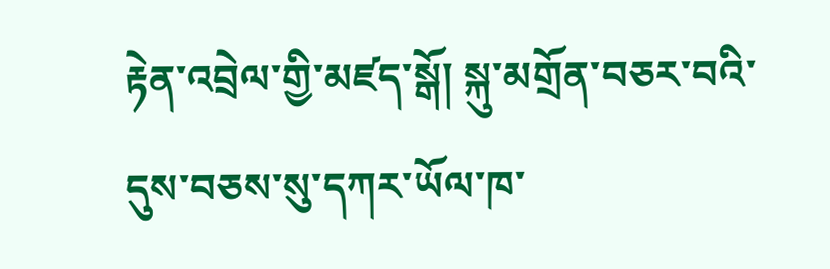རྟེན་འབྲེལ་གྱི་མཛད་སྒོ། སྐུ་མགྲོན་བཅར་བའི་དུས་བཅས་སུ་དཀར་ཡོལ་ཁ་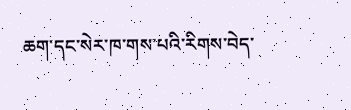ཆག་དང་སེར་ཁ་གས་པའི་རིགས་བེད་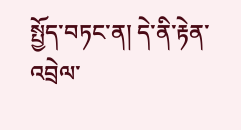སྤྱོད་བཏང་ན། དེ་ནི་རྟེན་འབྲེལ་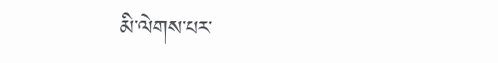མི་ལེགས་པར་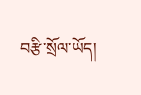བརྩི་སྲོལ་ཡོད།